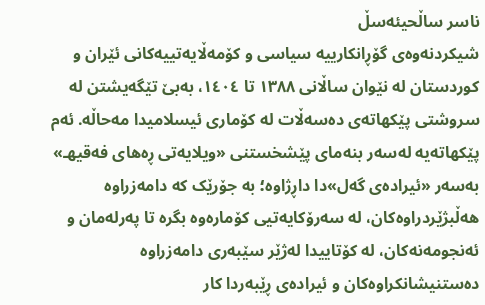ناسر ساڵحیئەسڵ
شیکردنەوەی گۆڕانکارییە سیاسی و کۆمەڵایەتییەکانی ئێران و کوردستان لە نێوان ساڵانی ١٣٨٨ تا ١٤٠٤، بەبێ تێگەیشتن لە سروشتی پێکهاتەی دەسەڵات لە کۆماری ئیسلامیدا مەحاڵە. ئەم پێکهاتەیە لەسەر بنەمای پێشخستنی «ویلایەتی ڕەهای فەقیهـ» بەسەر «ئیرادەی گەل»دا داڕژاوە؛ بە جۆرێک کە دامەزراوە هەڵبژێردراوەکان، لە سەرۆکایەتیی کۆمارەوە بگرە تا پەرلەمان و ئەنجومەنەکان، لە کۆتاییدا لەژێر سێبەری دامەزراوە دەستنیشانکراوەکان و ئیرادەی ڕێبەردا کار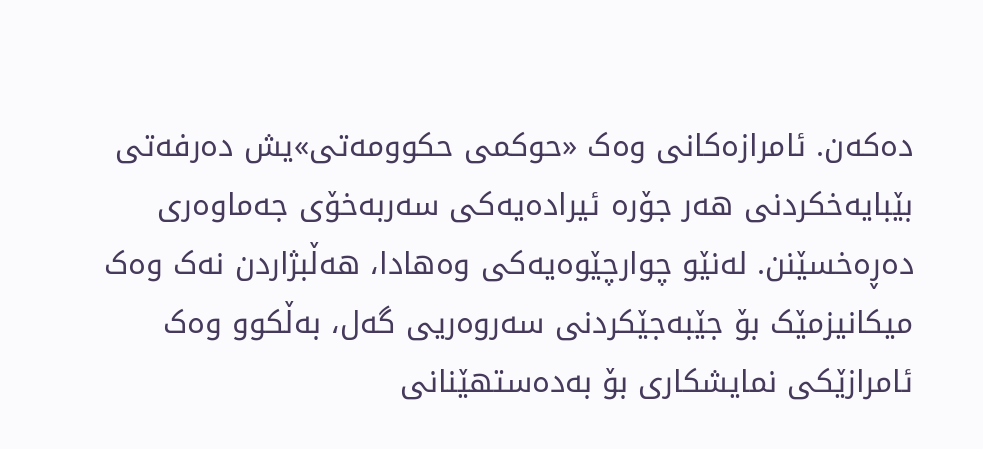دەکەن. ئامرازەکانی وەک «حوكمی حكوومەتی»یش دەرفەتی بێبایەخکردنی هەر جۆرە ئیرادەیەکی سەربەخۆی جەماوەری دەڕەخسێنن. لەنێو چوارچێوەیەکی وەهادا، هەڵبژاردن نەک وەک میکانیزمێک بۆ جێبەجێکردنی سەروەریی گەل، بەڵکوو وەک ئامرازێکی نمایشکاری بۆ بەدەستهێنانی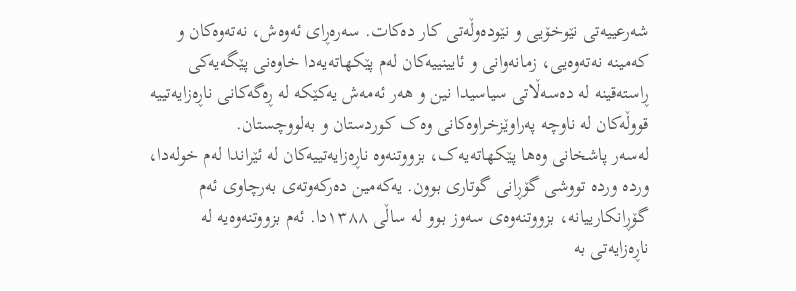شەرعییەتی نێوخۆیی و نێودەوڵەتی کار دەکات. سەرەڕای ئەوەش، نەتەوەکان و کەمینە نەتەوەیی، زمانەوانی و ئایینییەکان لەم پێکهاتەیەدا خاوەنی پێگەیەکی ڕاستەقینە لە دەسەڵاتی سیاسیدا نین و هەر ئەمەش یەکێکە لە ڕەگەکانی ناڕەزایەتییە قووڵەکان لە ناوچە پەراوێزخراوەکانی وەک کوردستان و بەلووچستان.
لەسەر پاشخانی وەها پێکهاتەیەک، بزووتنەوە ناڕەزایەتییەکان لە ئێراندا لەم خولەدا، وردە وردە تووشی گۆڕانی گوتاری بوون. یەکەمین دەرکەوتەی بەرچاوی ئەم گۆڕانکارییانە، بزووتنەوەی سەوز بوو لە ساڵی ١٣٨٨دا. ئەم بزووتنەوەیە لە ناڕەزایەتی بە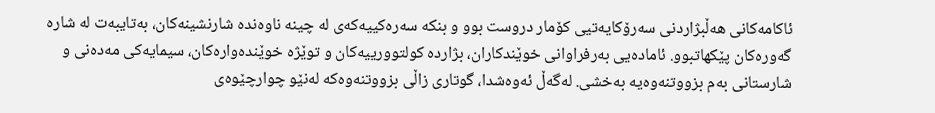ئاکامەکانی هەڵبژاردنی سەرۆکایەتیی کۆمار دروست بوو و بنکە سەرەکییەکەی لە چینە ناوەندە شارنشینەکان، بەتایبەت لە شارە گەورەکان پێکهاتبوو. ئامادەیی بەرفراوانی خوێندکاران، بژاردە کولتوورییەکان و توێژە خوێندەوارەکان، سیمایەکی مەدەنی و شارستانی بەم بزووتنەوەیە بەخشی. لەگەڵ ئەوەشدا، گوتاری زاڵی بزووتنەوەکە لەنێو چوارچێوەی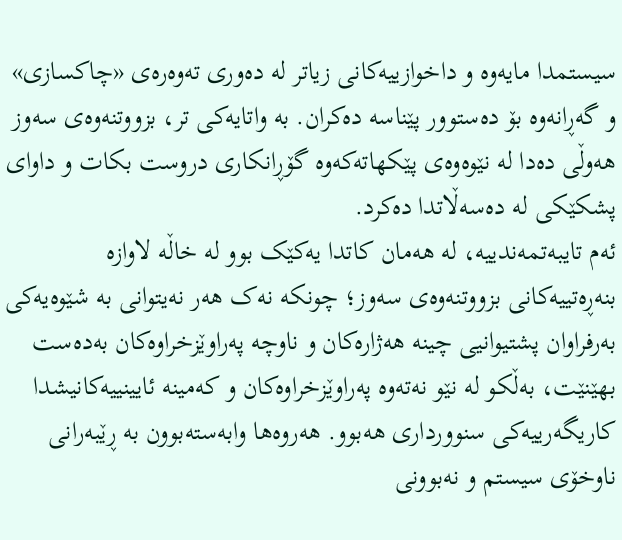سیستمدا مایەوە و داخوازییەکانی زیاتر لە دەوری تەوەرەی «چاکسازی» و گەڕانەوە بۆ دەستوور پێناسە دەکران. بە واتایەکی تر، بزووتنەوەی سەوز هەوڵی دەدا لە نێوەوەی پێکهاتەکەوە گۆڕانکاری دروست بکات و داوای پشکێکی لە دەسەڵاتدا دەکرد.
ئەم تایبەتمەندییە، لە هەمان کاتدا یەکێک بوو لە خاڵە لاوازە بنەڕەتییەکانی بزووتنەوەی سەوز؛ چونکە نەک هەر نەیتوانی بە شێوەیەکی بەرفراوان پشتیوانیی چینە هەژارەکان و ناوچە پەراوێزخراوەکان بەدەست بهێنێت، بەڵکو لە نێو نەتەوە پەراوێزخراوەکان و کەمینە ئایینییەکانیشدا کاریگەرییەکی سنوورداری هەبوو. هەروەها وابەستەبوون بە ڕێبەرانی ناوخۆی سیستم و نەبوونی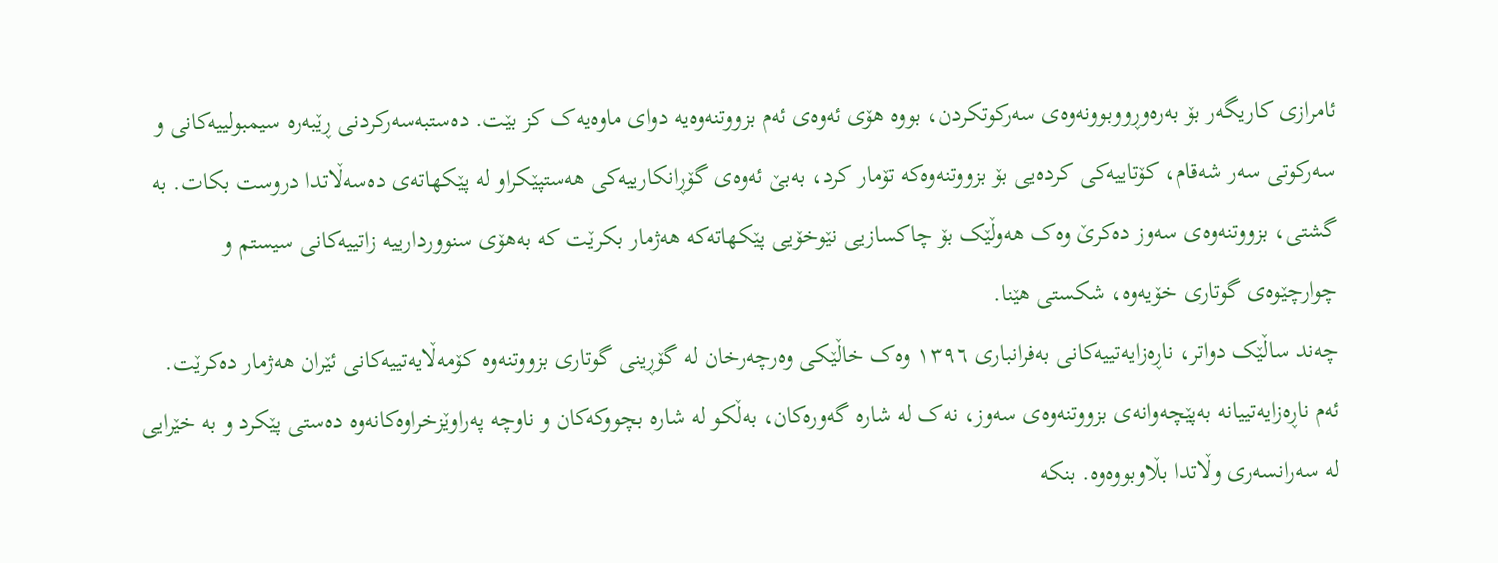ئامرازی کاریگەر بۆ بەرەوڕووبوونەوەی سەرکوتکردن، بووە هۆی ئەوەی ئەم بزووتنەوەیە دوای ماوەیەک کز بێت. دەستبەسەرکردنی ڕێبەرە سیمبولییەکانی و سەرکوتی سەر شەقام، کۆتاییەکی کردەیی بۆ بزووتنەوەکە تۆمار کرد، بەبێ ئەوەی گۆڕانکارییەکی هەستپێکراو لە پێکهاتەی دەسەڵاتدا دروست بکات. بە گشتی، بزووتنەوەی سەوز دەکرێ وەک هەوڵێک بۆ چاکسازیی نێوخۆیی پێکهاتەکە هەژمار بکرێت کە بەهۆی سنووردارییە زاتییەکانی سیستم و چوارچێوەی گوتاری خۆیەوە، شکستی هێنا.
چەند ساڵێک دواتر، ناڕەزایەتییەکانی بەفرانباری ١٣٩٦ وەک خاڵێکی وەرچەرخان لە گۆڕینی گوتاری بزووتنەوە کۆمەڵایەتییەکانی ئێران هەژمار دەکرێت. ئەم ناڕەزایەتییانە بەپێچەوانەی بزووتنەوەی سەوز، نەک لە شارە گەورەکان، بەڵکو لە شارە بچووکەکان و ناوچە پەراوێزخراوەکانەوە دەستی پێکرد و بە خێرایی لە سەرانسەری وڵاتدا بڵاوبووەوە. بنکە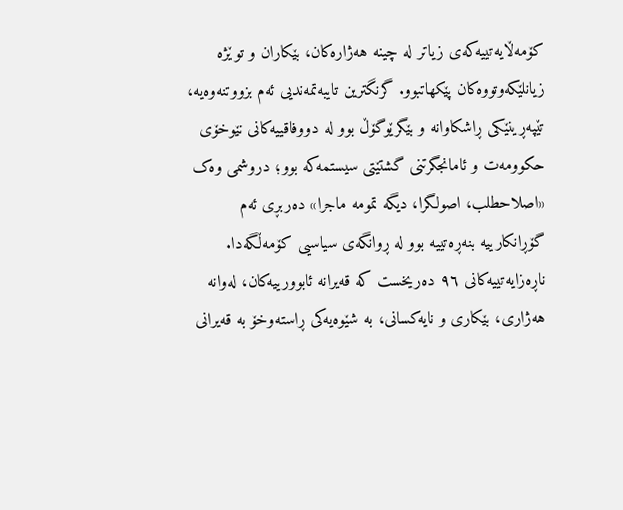کۆمەڵایەتییەکەی زیاتر لە چینە هەژارەکان، بێکاران و توێژە زیانلێکەوتووەکان پێکهاتبوو. گرنگترین تایبەتمەندیی ئەم بزووتنەوەیە، تێپەڕینێکی ڕاشکاوانە و بێگرێوگۆڵ بوو لە دووفاقییەکانی نێوخۆی حکوومەت و ئامانجگرتنی گشتێتی سیستمەکە بوو؛ دروشمی وەک «اصلاحطلب، اصولگرا، دیگه تمومه ماجرا» دەربڕی ئەم گۆڕانکارییە بنەڕەتییە بوو لە ڕوانگەی سیاسیی کۆمەڵگەدا.
ناڕەزایەتییەکانی ٩٦ دەریخست کە قەیرانە ئابوورییەکان، لەوانە هەژاری، بێکاری و نایەکسانی، بە شێوەیەکی ڕاستەوخۆ بە قەیرانی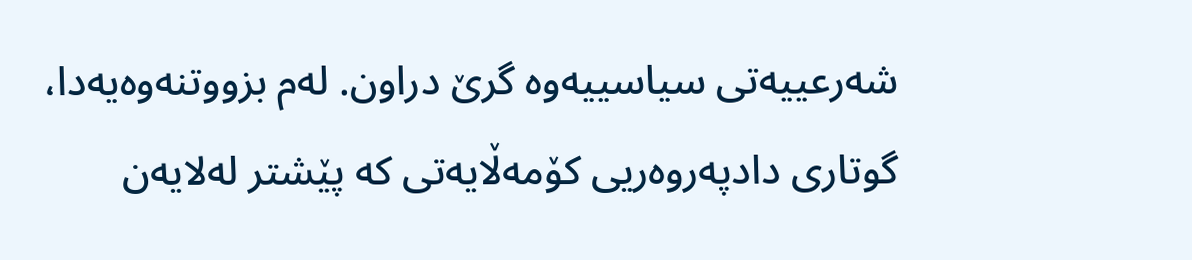شەرعییەتی سیاسییەوە گرێ دراون. لەم بزووتنەوەیەدا، گوتاری دادپەروەریی کۆمەڵایەتی کە پێشتر لەلایەن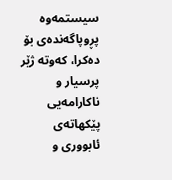سیستمەوە پڕوپاگەندەی بۆ دەکرا، کەوتە ژێر پرسیار و ناکارامەیی پێکهاتەی ئابووری و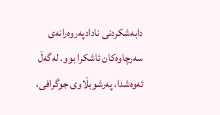دابەشکردنی نادادپەروەرانەی سەرچاوەکان ئاشکرا بوو. لەگەڵ ئەوەشدا، پەرشوبڵاوی جوگرافی،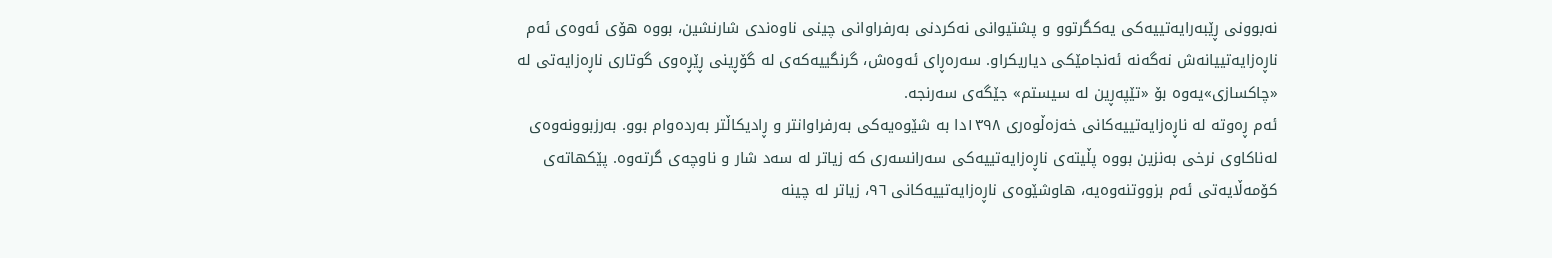نەبوونی ڕێبەرایەتییەکی یەکگرتوو و پشتیوانی نەکردنی بەرفراوانی چینی ناوەندی شارنشین، بووە هۆی ئەوەی ئەم ناڕەزایەتییانەش نەگەنە ئەنجامێکی دیاریکراو. سەرەڕای ئەوەش، گرنگییەکەی لە گۆڕینی ڕێڕەوی گوتاری ناڕەزایەتی لە «چاکسازی»یەوە بۆ «تێپەڕین لە سیستم» جێگەی سەرنجە.
ئەم ڕەوتە لە ناڕەزایەتییەکانی خەزەڵوەری ١٣٩٨دا بە شێوەیەکی بەرفراوانتر و ڕادیکاڵتر بەردەوام بوو. بەرزبوونەوەی لەناکاوی نرخی بەنزین بووە پڵیتەی ناڕەزایەتییەکی سەرانسەری کە زیاتر لە سەد شار و ناوچەی گرتەوە. پێکهاتەی کۆمەڵایەتی ئەم بزووتنەوەیە، هاوشێوەی ناڕەزایەتییەکانی ٩٦، زیاتر لە چینە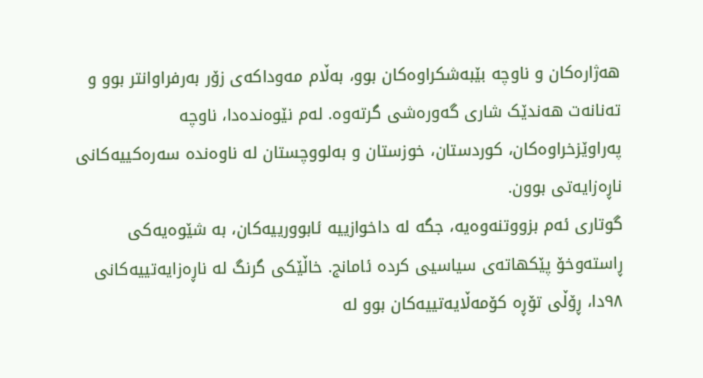هەژارەکان و ناوچە بێبەشکراوەکان بوو، بەڵام مەوداکەی زۆر بەرفراوانتر بوو و تەنانەت هەندێک شاری گەورەشی گرتەوە. لەم نێوەندەدا، ناوچە پەراوێزخراوەکان، کوردستان، خوزستان و بەلووچستان لە ناوەندە سەرەکییەکانی ناڕەزایەتی بوون.
گوتاری ئەم بزووتنەوەیە، جگە لە داخوازییە ئابوورییەکان، بە شێوەیەکی ڕاستەوخۆ پێکهاتەی سیاسیی کردە ئامانج. خاڵێکی گرنگ لە ناڕەزایەتییەکانی ٩٨دا، ڕۆڵی تۆڕە کۆمەڵایەتییەکان بوو لە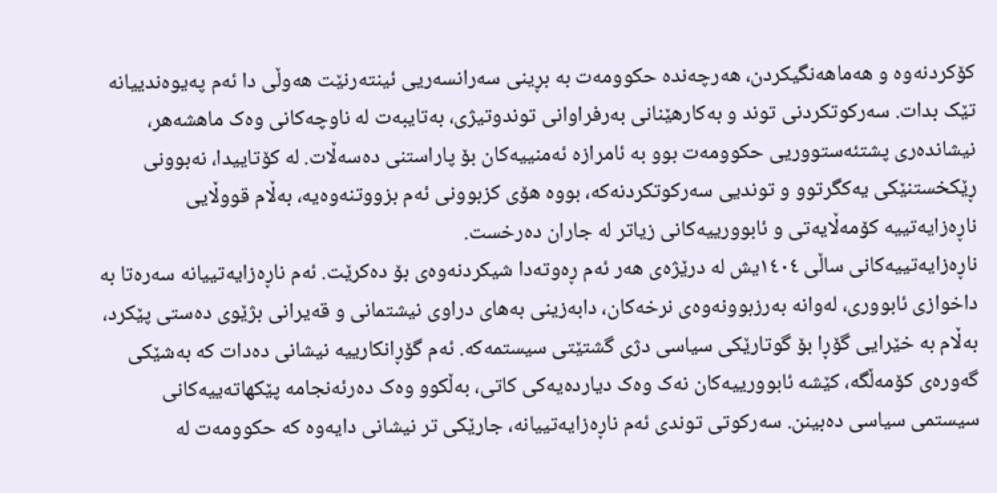کۆکردنەوە و هەماهەنگیکردن، هەرچەندە حکوومەت بە بڕینی سەرانسەریی ئینتەرنێت هەوڵی دا ئەم پەیوەندییانە تێک بدات. سەرکوتکردنی توند و بەکارهێنانی بەرفراوانی توندوتیژی، بەتایبەت لە ناوچەکانی وەک ماهشەهر، نیشاندەری پشتئەستووریی حکوومەت بوو بە ئامرازە ئەمنییەکان بۆ پاراستنی دەسەڵات. لە کۆتاییدا، نەبوونی ڕێکخستنێکی یەکگرتوو و توندیی سەرکوتکردنەکە، بووە هۆی کزبوونی ئەم بزووتنەوەیە، بەڵام قووڵایی ناڕەزایەتییە کۆمەڵایەتی و ئابوورییەکانی زیاتر لە جاران دەرخست.
ناڕەزایەتییەکانی ساڵی ١٤٠٤یش لە درێژەی هەر ئەم ڕەوتەدا شیکردنەوەی بۆ دەکرێت. ئەم ناڕەزایەتییانە سەرەتا بە داخوازی ئابووری، لەوانە بەرزبوونەوەی نرخەکان، دابەزینی بەهای دراوی نیشتمانی و قەیرانی بژێوی دەستی پێکرد، بەڵام بە خێرایی گۆڕا بۆ گوتارێکی سیاسی دژی گشتێتی سیستمەکە. ئەم گۆڕانکارییە نیشانی دەدات کە بەشێکی گەورەی کۆمەڵگە، کێشە ئابوورییەکان نەک وەک دیاردەیەکی کاتی، بەڵکوو وەک دەرئەنجامە پێکهاتەییەکانی سیستمی سیاسی دەبینن. سەرکوتی توندی ئەم ناڕەزایەتییانە، جارێکی تر نیشانی دایەوە کە حکوومەت لە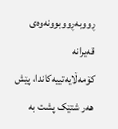ڕووبەڕووبوونەوەی قەیرانە کۆمەڵایەتییەکاندا، پێش هەر شتێک پشت بە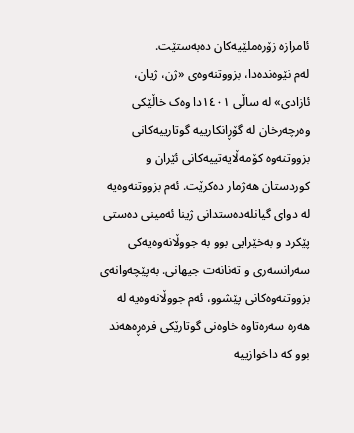ئامرازە زۆرەملێیەکان دەبەستێت.
لەم نێوەندەدا، بزووتنەوەی «ژن، ژیان، ئازادی» لە ساڵی ١٤٠١دا وەک خاڵێکی وەرچەرخان لە گۆڕانکارییە گوتارییەکانی بزووتنەوە کۆمەڵایەتییەکانی ئێران و کوردستان هەژمار دەکرێت. ئەم بزووتنەوەیە لە دوای گیانلەدەستدانی ژینا ئەمینی دەستی پێکرد و بەخێرایی بوو بە جووڵانەوەیەکی سەرانسەری و تەنانەت جیهانی. بەپێچەوانەی بزووتنەوەکانی پێشوو، ئەم جووڵانەوەیە لە هەرە سەرەتاوە خاوەنی گوتارێکی فرەڕەهەند بوو کە داخوازییە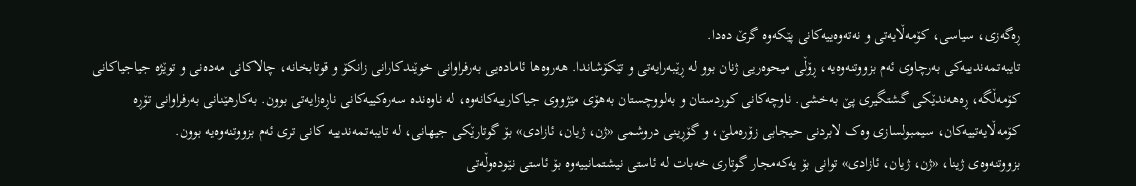ڕەگەزی، سیاسی، کۆمەڵایەتی و نەتەوەییەکانی پێکەوە گرێ دەدا.
تایبەتمەندییەکی بەرچاوی ئەم بزووتنەوەیە، ڕۆڵی میحوەریی ژنان بوو لە ڕێبەرایەتی و تێکۆشاندا. هەروەها ئامادەیی بەرفراوانی خوێندکارانی زانکۆ و قوتابخانە، چالاکانی مەدەنی و توێژە جیاجیاکانی کۆمەڵگە، ڕەهەندێکی گشتگیری پێ بەخشی. ناوچەکانی کوردستان و بەلووچستان بەهۆی مێژووی جیاکارییەکانەوە، لە ناوەندە سەرەکییەکانی ناڕەزایەتی بوون. بەکارهێنانی بەرفراوانی تۆڕە کۆمەڵایەتییەکان، سیمبولسازی وەک لابردنی حیجابی زۆرەملێ، و گۆڕینی دروشمی «ژن، ژیان، ئازادی» بۆ گوتارێکی جیهانی، لە تایبەتمەندییە کانی تری ئەم بزووتنەوەیە بوون.
بزووتنەوەی ژینا، «ژن، ژیان، ئازادی» توانی بۆ یەکەمجار گوتاری خەبات لە ئاستی نیشتمانییەوە بۆ ئاستی نێودەوڵەتی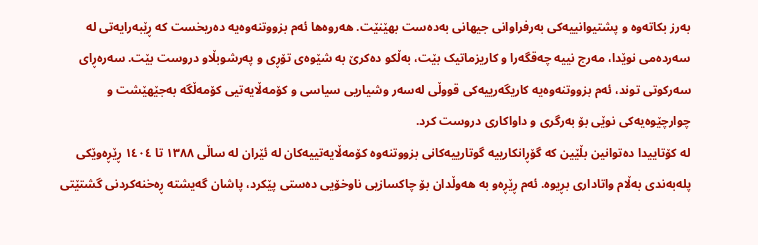بەرز بکاتەوە و پشتیوانییەکی بەرفراوانی جیهانی بەدەست بهێنێت. هەروەها ئەم بزووتنەوەیە دەریخست کە ڕێبەرایەتی لە سەردەمی نوێدا، مەرج نییە چەقگەرا و کاریزماتیک بێت، بەڵکو دەکرێ بە شێوەی تۆڕی و پەرشوبڵاو دروست بێت. سەرەڕای سەرکوتی توند، ئەم بزووتنەوەیە کاریگەرییەکی قووڵی لەسەر وشیاریی سیاسی و کۆمەڵایەتیی کۆمەڵگە بەجێهێشت و چوارچێوەیەکی نوێی بۆ بەرگری و داواکاری دروست کرد.
لە کۆتاییدا دەتوانین بڵێین کە گۆڕانکارییە گوتارییەکانی بزووتنەوە کۆمەڵایەتییەکان لە ئێران لە ساڵی ١٣٨٨ تا ١٤٠٤ ڕێڕەوێکی پلەبەندی بەڵام واتاداری بڕیوە. ئەم ڕێڕەو بە هەوڵدان بۆ چاکسازیی ناوخۆیی دەستی پێکرد، پاشان گەیشتە ڕەخنەکردنی گشتێتی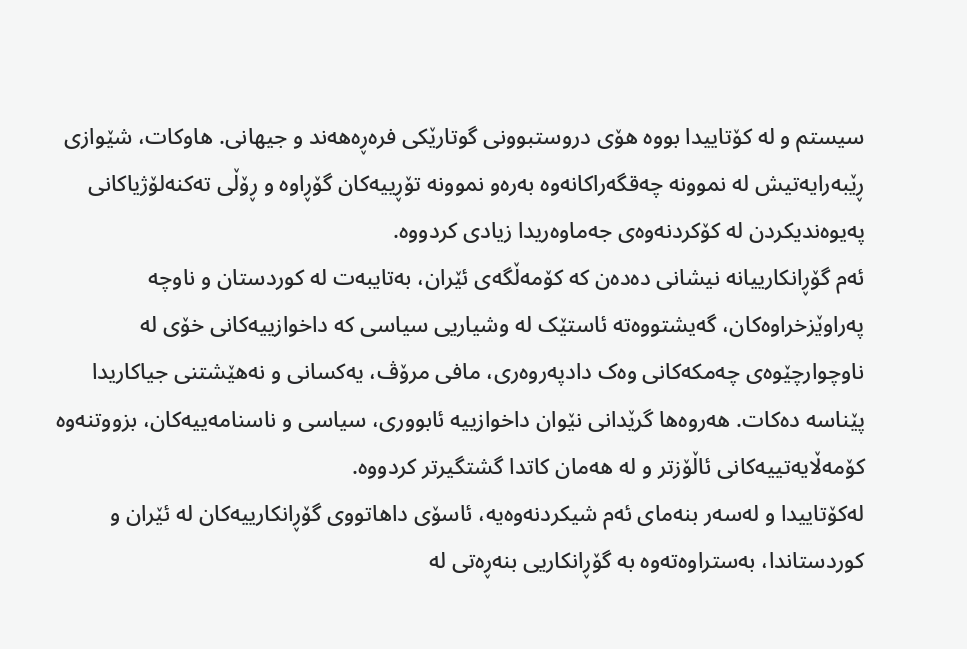سیستم و لە کۆتاییدا بووە هۆی دروستبوونی گوتارێکی فرەڕەهەند و جیهانی. هاوکات، شێوازی ڕێبەرایەتیش لە نموونە چەقگەراکانەوە بەرەو نموونە تۆڕییەکان گۆڕاوە و ڕۆڵی تەکنەلۆژیاکانی پەیوەندیکردن لە کۆکردنەوەی جەماوەریدا زیادی کردووە.
ئەم گۆڕانکارییانە نیشانی دەدەن کە کۆمەڵگەی ئێران، بەتایبەت لە کوردستان و ناوچە پەراوێزخراوەکان، گەیشتووەتە ئاستێک لە وشیاریی سیاسی کە داخوازییەکانی خۆی لە ناوچوارچێوەی چەمکەکانی وەک دادپەروەری، مافی مرۆڤ، یەکسانی و نەهێشتنی جیاکاریدا پێناسە دەکات. هەروەها گرێدانی نێوان داخوازییە ئابووری، سیاسی و ناسنامەییەکان، بزووتنەوە کۆمەڵایەتییەکانی ئاڵۆزتر و لە هەمان کاتدا گشتگیرتر کردووە.
لەکۆتاییدا و لەسەر بنەمای ئەم شیکردنەوەیە، ئاسۆی داهاتووی گۆڕانکارییەکان لە ئێران و کوردستاندا، بەستراوەتەوە بە گۆڕانکاریی بنەڕەتی لە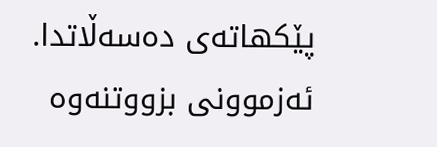پێکهاتەی دەسەڵاتدا. ئەزموونی بزووتنەوە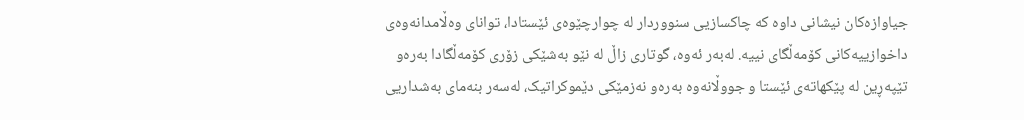جیاوازەکان نیشانی داوە کە چاکسازیی سنووردار لە چوارچێوەی ئێستادا، توانای وەڵامدانەوەی داخوازییەکانی کۆمەڵگای نییە. لەبەر ئەوە، گوتاری زاڵ لە نێو بەشێکی زۆری کۆمەڵگادا بەرەو تێپەڕین لە پێکهاتەی ئێستا و جووڵانەوە بەرەو نەزمێکی دێموکراتیک، لەسەر بنەمای بەشداریی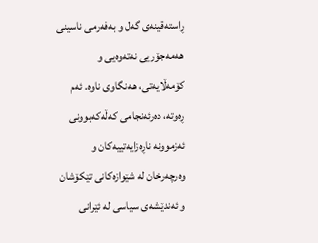ڕاستەقینەی گەل و بەفەرمی ناسینی هەمەجۆریی نەتەوەیی و کۆمەڵایەتی، هەنگاوی ناوە. ئەم ڕەوتە، دەرئەنجامی کەڵەکەبوونی ئەزموونە ناڕەزایەتییەکان و وەرچەرخان لە شێوازەکانی تێکۆشان و ئەندێشەی سیاسی لە ئێرانی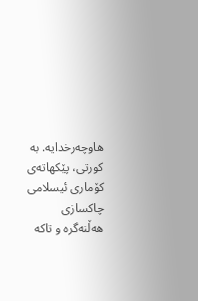هاوچەرخدایە. بە کورتی، پێکهاتەی کۆماری ئیسلامی چاکسازی هەڵنەگرە و تاکە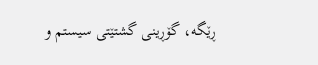ڕێگە، گۆڕینی گشتێتی سیستم و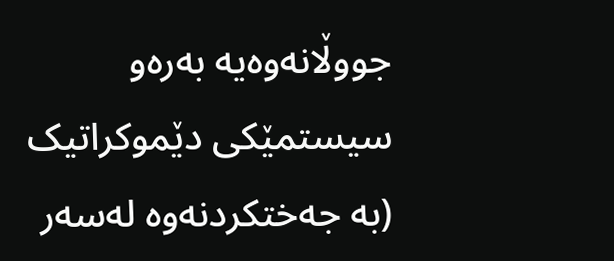جووڵانەوەیە بەرەو سیستمێکی دێموکراتیک (بە جەختکردنەوە لەسەر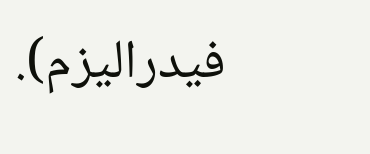فیدرالیزم).